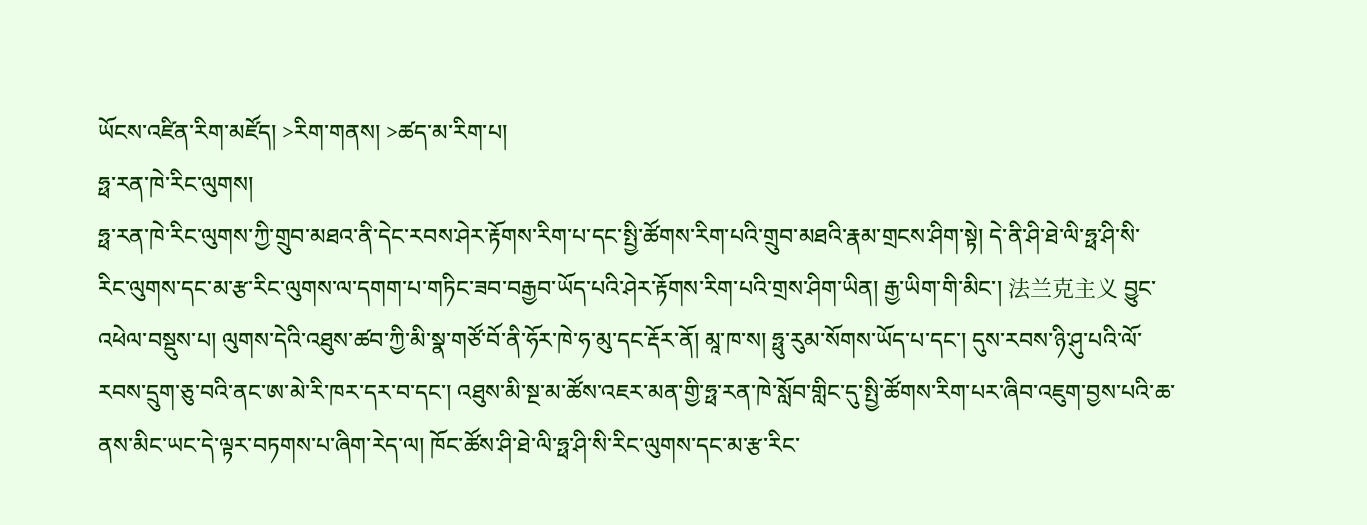ཡོངས་འཛིན་རིག་མཛོད། >རིག་གནས། >ཚད་མ་རིག་པ།
ཧྥ་རན་ཁེ་རིང་ལུགས།
ཧྥ་རན་ཁེ་རིང་ལུགས་ཀྱི་གྲུབ་མཐའ་ནི་དེང་རབས་ཤེར་རྟོགས་རིག་པ་དང་སྤྱི་ཚོགས་རིག་པའི་གྲུབ་མཐའི་རྣམ་གྲངས་ཤིག་སྟེ། དེ་ནི་ཤི་ཐེ་ལི་ཧྥ་ཤི་སི་རིང་ལུགས་དང་མ་རྩ་རིང་ལུགས་ལ་དགག་པ་གཏིང་ཟབ་བརྒྱབ་ཡོད་པའི་ཤེར་རྟོགས་རིག་པའི་གྲས་ཤིག་ཡིན། རྒྱ་ཡིག་གི་མིང་། 法兰克主义 བྱུང་འཕེལ་བསྡུས་པ། ལུགས་དེའི་འཐུས་ཚབ་ཀྱི་མི་སྣ་གཙོ་བོ་ནི་ཧོར་ཁེ་ཧ་མུ་དང་རྡོར་ནོ། མཱ་ཁ་ས། ཧྥུ་རུམ་སོགས་ཡོད་པ་དང་། དུས་རབས་ཉི་ཤུ་པའི་ལོ་རབས་དྲུག་ཅུ་བའི་ནང་ཨ་མེ་རི་ཁར་དར་བ་དང་། འཐུས་མི་སྔ་མ་ཚོས་འཇར་མན་གྱི་ཧྥ་རན་ཁེ་སློབ་གླིང་དུ་སྤྱི་ཚོགས་རིག་པར་ཞིབ་འཇུག་བྱས་པའི་ཆ་ནས་མིང་ཡང་དེ་ལྟར་བཏགས་པ་ཞིག་རེད་ལ། ཁོང་ཚོས་ཤི་ཐེ་ལི་ཧྥ་ཤི་སི་རིང་ལུགས་དང་མ་རྩ་རིང་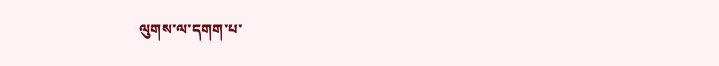ལུགས་ལ་དགག་པ་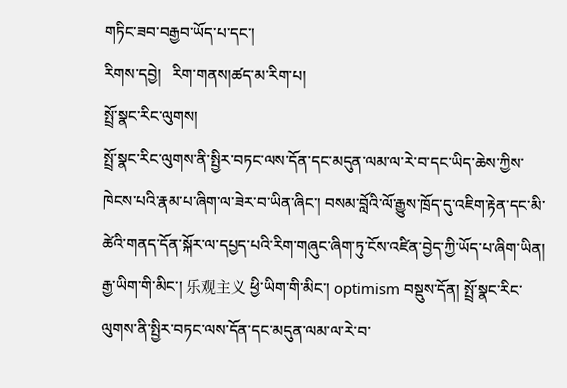གཏིང་ཟབ་བརྒྱབ་ཡོད་པ་དང་།
རིགས་དབྱེ།   རིག་གནས།ཚད་མ་རིག་པ།
སྤྲོ་སྣང་རིང་ལུགས།
སྤྲོ་སྣང་རིང་ལུགས་ནི་སྤྱིར་བཏང་ལས་དོན་དང་མདུན་ལམ་ལ་རེ་བ་དང་ཡིད་ཆེས་ཀྱིས་ཁེངས་པའི་རྣམ་པ་ཞིག་ལ་ཟེར་བ་ཡིན་ཞིང་། བསམ་བློའི་ལོ་རྒྱུས་ཁྲོད་དུ་འཇིག་རྟེན་དང་མི་ཚེའི་གནད་དོན་སྐོར་ལ་དཔྱད་པའི་རིག་གཞུང་ཞིག་ཏུ་ངོས་འཛིན་བྱེད་ཀྱི་ཡོད་པ་ཞིག་ཡིན། རྒྱ་ཡིག་གི་མིང་། 乐观主义 ཕྱི་ཡིག་གི་མིང་། optimism བསྡུས་དོན། སྤྲོ་སྣང་རིང་ལུགས་ནི་སྤྱིར་བཏང་ལས་དོན་དང་མདུན་ལམ་ལ་རེ་བ་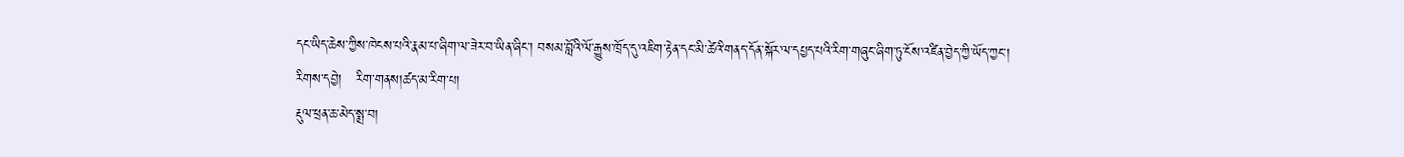དང་ཡིད་ཆེས་ཀྱིས་ཁེངས་པའི་རྣམ་པ་ཞིག་ལ་ཟེར་བ་ཡིན་ཞིང་། བསམ་བློའི་ལོ་རྒྱུས་ཁྲོད་དུ་འཇིག་རྟེན་དང་མི་ཚེའི་གནད་དོན་སྐོར་ལ་དཔྱད་པའི་རིག་གཞུང་ཞིག་ཏུ་ངོས་འཛིན་བྱེད་ཀྱི་ཡོད་ཀྱང་།
རིགས་དབྱེ།   རིག་གནས།ཚད་མ་རིག་པ།
རྡུལ་ཕྲན་ཆ་མེད་སྨྲ་བ།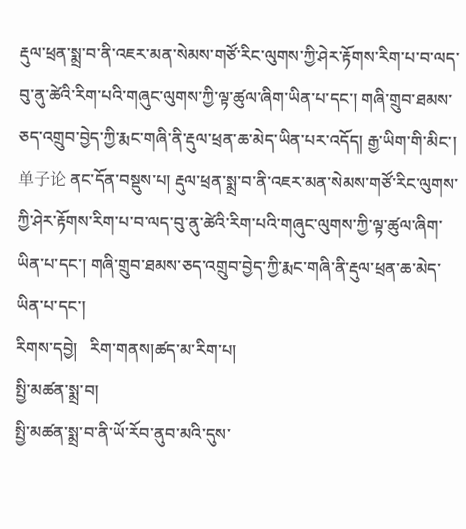རྡུལ་ཕྲན་སྨྲ་བ་ནི་འཇར་མན་སེམས་གཙོ་རིང་ལུགས་ཀྱི་ཤེར་རྟོགས་རིག་པ་བ་ལད་བུ་ནུ་ཚེའི་རིག་པའི་གཞུང་ལུགས་ཀྱི་ལྟ་ཚུལ་ཞིག་ཡིན་པ་དང་། གཞི་གྲུབ་ཐམས་ཅད་འགྲུབ་བྱེད་ཀྱི་རྨང་གཞི་ནི་རྡུལ་ཕྲན་ཆ་མེད་ཡིན་པར་འདོད། རྒྱ་ཡིག་གི་མིང་། 单子论 ནང་དོན་བསྡུས་པ། རྡུལ་ཕྲན་སྨྲ་བ་ནི་འཇར་མན་སེམས་གཙོ་རིང་ལུགས་ཀྱི་ཤེར་རྟོགས་རིག་པ་བ་ལད་བུ་ནུ་ཚེའི་རིག་པའི་གཞུང་ལུགས་ཀྱི་ལྟ་ཚུལ་ཞིག་ཡིན་པ་དང་། གཞི་གྲུབ་ཐམས་ཅད་འགྲུབ་བྱེད་ཀྱི་རྨང་གཞི་ནི་རྡུལ་ཕྲན་ཆ་མེད་ཡིན་པ་དང་།
རིགས་དབྱེ།   རིག་གནས།ཚད་མ་རིག་པ།
སྤྱི་མཚན་སྨྲ་བ།
སྤྱི་མཚན་སྨྲ་བ་ནི་ཡོ་རོབ་ནུབ་མའི་དུས་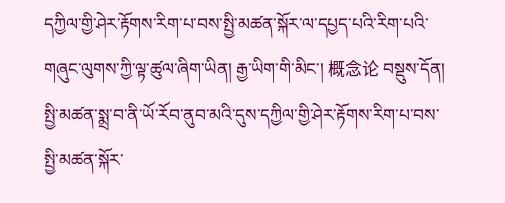དཀྱིལ་གྱི་ཤེར་རྟོགས་རིག་པ་བས་སྤྱི་མཚན་སྐོར་ལ་དཔྱད་པའི་རིག་པའི་གཞུང་ལུགས་ཀྱི་ལྟ་ཚུལ་ཞིག་ཡིན། རྒྱ་ཡིག་གི་མིང་། 概念论 བསྡུས་དོན། སྤྱི་མཚན་སྨྲ་བ་ནི་ཡོ་རོབ་ནུབ་མའི་དུས་དཀྱིལ་གྱི་ཤེར་རྟོགས་རིག་པ་བས་སྤྱི་མཚན་སྐོར་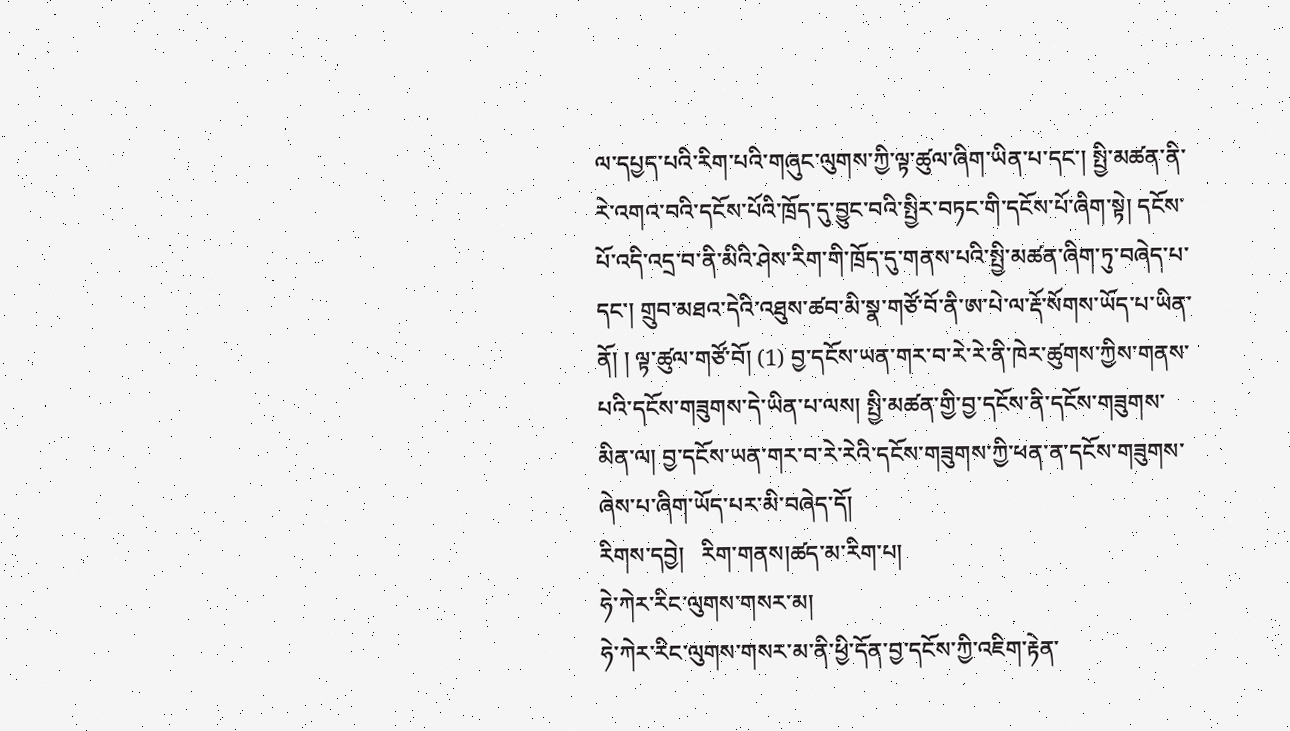ལ་དཔྱད་པའི་རིག་པའི་གཞུང་ལུགས་ཀྱི་ལྟ་ཚུལ་ཞིག་ཡིན་པ་དང་། སྤྱི་མཚན་ནི་རེ་འགའ་བའི་དངོས་པོའི་ཁྲོད་དུ་བྱུང་བའི་སྤྱིར་བཏང་གི་དངོས་པོ་ཞིག་སྟེ། དངོས་པོ་འདི་འདྲ་བ་ནི་མིའི་ཤེས་རིག་གི་ཁྲོད་དུ་གནས་པའི་སྤྱི་མཚན་ཞིག་ཏུ་བཞེད་པ་དང་། གྲུབ་མཐའ་དེའི་འཐུས་ཚབ་མི་སྣ་གཙོ་བོ་ནི་ཨ་པེ་ལ་རྡོ་སོགས་ཡོད་པ་ཡིན་ནོ། ། ལྟ་ཚུལ་གཙོ་བོ། (1) བྱ་དངོས་ཡན་གར་བ་རེ་རེ་ནི་ཁེར་ཚུགས་ཀྱིས་གནས་པའི་དངོས་གཟུགས་དེ་ཡིན་པ་ལས། སྤྱི་མཚན་གྱི་བྱ་དངོས་ནི་དངོས་གཟུགས་མིན་ལ། བྱ་དངོས་ཡན་གར་བ་རེ་རེའི་དངོས་གཟུགས་ཀྱི་ཕན་ན་དངོས་གཟུགས་ཞེས་པ་ཞིག་ཡོད་པར་མི་བཞེད་དོ།
རིགས་དབྱེ།   རིག་གནས།ཚད་མ་རིག་པ།
ཧེ་ཀེར་རིང་ལུགས་གསར་མ།
ཧེ་ཀེར་རིང་ལུགས་གསར་མ་ནི་ཕྱི་དོན་བྱ་དངོས་ཀྱི་འཇིག་རྟེན་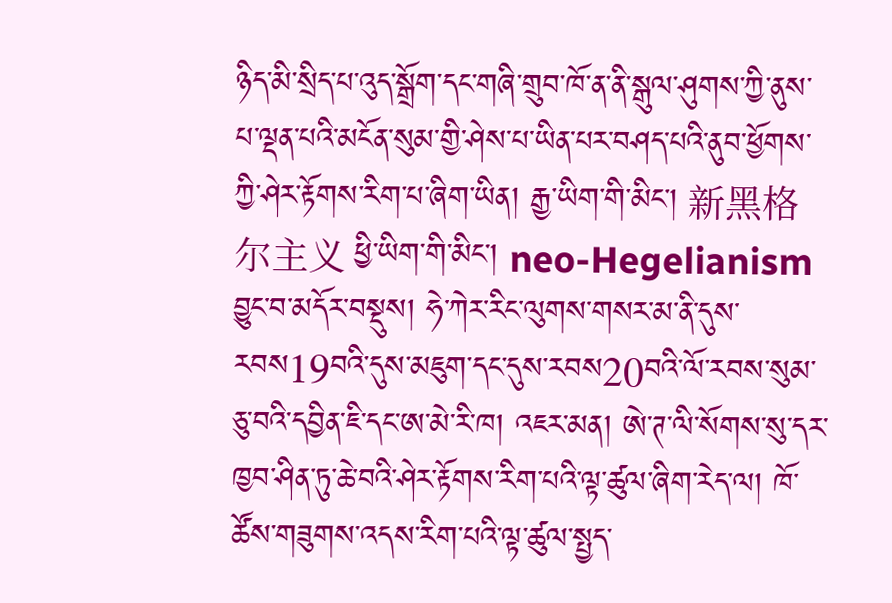ཉིད་མི་སྲིད་པ་འུད་སྒྲོག་དང་གཞི་གྲུབ་ཁོ་ན་ནི་སྒུལ་ཤུགས་ཀྱི་ནུས་པ་ལྡན་པའི་མངོན་སུམ་གྱི་ཤེས་པ་ཡིན་པར་བཤད་པའི་ནུབ་ཕྱོགས་ཀྱི་ཤེར་རྟོགས་རིག་པ་ཞིག་ཡིན། རྒྱ་ཡིག་གི་མིང་། 新黑格尔主义 ཕྱི་ཡིག་གི་མིང་། neo-Hegelianism བྱུང་བ་མདོར་བསྡུས། ཧེ་ཀེར་རིང་ལུགས་གསར་མ་ནི་དུས་རབས19བའི་དུས་མཇུག་དང་དུས་རབས20བའི་ལོ་རབས་སུམ་ཅུ་བའི་དབྱིན་ཇི་དང་ཨ་མེ་རི་ཁ། འཇར་མན། ཨེ་ཊ་ལི་སོགས་སུ་དར་ཁྱབ་ཤིན་ཏུ་ཆེ་བའི་ཤེར་རྟོགས་རིག་པའི་ལྟ་ཚུལ་ཞིག་རེད་ལ། ཁོ་ཚོས་གཟུགས་འདས་རིག་པའི་ལྟ་ཚུལ་སྤྱད་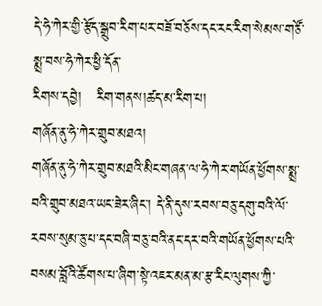དེ་ཧེ་ཀེར་གྱི་རྩོད་སྒྲུབ་རིག་པར་བཟོ་བཅོས་དང་རང་རིག་སེམས་གཙོ་སྨྲ་བས་ཧེ་ཀེར་ཕྱི་དོན་
རིགས་དབྱེ།   རིག་གནས།ཚད་མ་རིག་པ།
གཞོན་ནུ་ཧེ་ཀེར་གྲུབ་མཐའ།
གཞོན་ནུ་ཧེ་ཀེར་གྲུབ་མཐའི་མིང་གཞན་ལ་ཧེ་ཀེར་གཡོན་ཕྱོགས་སྨྲ་བའི་གྲུབ་མཐའ་ཡང་ཟེར་ཞིང་། དེ་ནི་དུས་རབས་བཅུ་དགུ་བའི་ལོ་རབས་སུམ་ཅུ་པ་དང་བཞི་བཅུ་བའི་ནང་དར་བའི་གཡོན་ཕྱོགས་པའི་བསམ་བློའི་ཚོགས་པ་ཞིག་སྟེ་འཇར་མན་མ་རྩ་རིང་ལུགས་ཀྱི་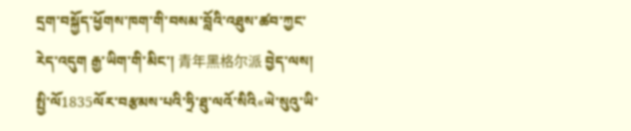དྲག་བསྐྱོད་ཕྱོགས་ཁག་གི་བསམ་བློའི་འཐུས་ཚབ་ཀྱང་རེད་འདུག རྒྱ་ཡིག་གི་མིང་། 青年黑格尔派 བྱེད་ལས། སྤྱི་ལོ1835ལོར་བརྩམས་པའི་ཧྲི་ཐུ་ལའོ་སིའི«ཡེ་སུའུ་ཡི་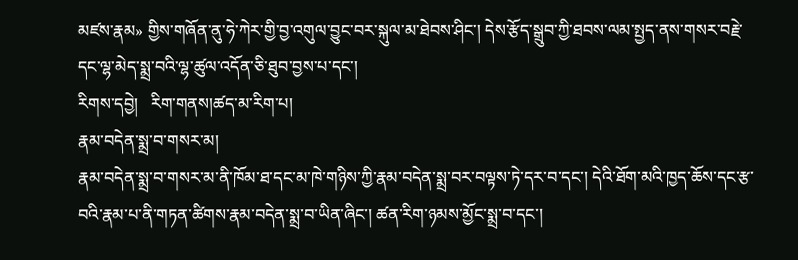མཛས་རྣམ» གྱིས་གཞོན་ནུ་ཧེ་ཀེར་གྱི་བྱ་འགུལ་བྱུང་བར་སྐུལ་མ་ཐེབས་ཤིང་། དེས་རྩོད་སྒྲུབ་ཀྱི་ཐབས་ལམ་སྤྱད་ནས་གསར་བརྗེ་དང་ལྷ་མེད་སྨྲ་བའི་ལྷ་ཚུལ་འདོན་ཅི་ཐུབ་བྱས་པ་དང་།
རིགས་དབྱེ།   རིག་གནས།ཚད་མ་རིག་པ།
རྣམ་བདེན་སྨྲ་བ་གསར་མ།
རྣམ་བདེན་སྨྲ་བ་གསར་མ་ནི་ཁོམ་ཐ་དང་མ་ཁེ་གཉིས་ཀྱི་རྣམ་བདེན་སྨྲ་བར་བལྟས་ཏེ་དར་བ་དང་། དེའི་ཐོག་མའི་ཁྱད་ཆོས་དང་རྩ་བའི་རྣམ་པ་ནི་གཏན་ཚིགས་རྣམ་བདེན་སྨྲ་བ་ཡིན་ཞིང་། ཚན་རིག་ཉམས་མྱོང་སྨྲ་བ་དང་།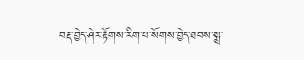བརྡ་བྱེད་ཤེར་རྟོགས་རིག་པ་སོགས་བྱེད་ཐབས་སྨྲ་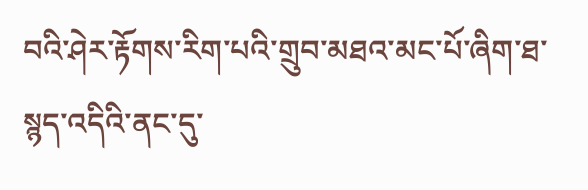བའི་ཤེར་རྟོགས་རིག་པའི་གྲུབ་མཐའ་མང་པོ་ཞིག་ཐ་སྙད་འདིའི་ནང་དུ་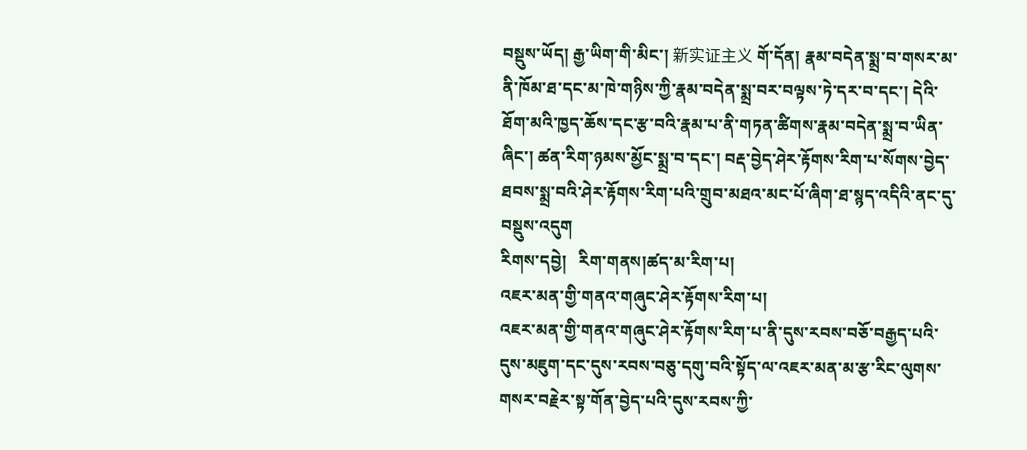བསྡུས་ཡོད། རྒྱ་ཡིག་གི་མིང་། 新实证主义 གོ་དོན། རྣམ་བདེན་སྨྲ་བ་གསར་མ་ནི་ཁོམ་ཐ་དང་མ་ཁེ་གཉིས་ཀྱི་རྣམ་བདེན་སྨྲ་བར་བལྟས་ཏེ་དར་བ་དང་། དེའི་ཐོག་མའི་ཁྱད་ཆོས་དང་རྩ་བའི་རྣམ་པ་ནི་གཏན་ཚིགས་རྣམ་བདེན་སྨྲ་བ་ཡིན་ཞིང་། ཚན་རིག་ཉམས་མྱོང་སྨྲ་བ་དང་། བརྡ་བྱེད་ཤེར་རྟོགས་རིག་པ་སོགས་བྱེད་ཐབས་སྨྲ་བའི་ཤེར་རྟོགས་རིག་པའི་གྲུབ་མཐའ་མང་པོ་ཞིག་ཐ་སྙད་འདིའི་ནང་དུ་བསྡུས་འདུག
རིགས་དབྱེ།   རིག་གནས།ཚད་མ་རིག་པ།
འཇར་མན་གྱི་གནའ་གཞུང་ཤེར་རྟོགས་རིག་པ།
འཇར་མན་གྱི་གནའ་གཞུང་ཤེར་རྟོགས་རིག་པ་ནི་དུས་རབས་བཅོ་བརྒྱད་པའི་དུས་མཇུག་དང་དུས་རབས་བཅུ་དགུ་བའི་སྟོད་ལ་འཇར་མན་མ་རྩ་རིང་ལུགས་གསར་བརྗེར་སྟ་གོན་བྱེད་པའི་དུས་རབས་ཀྱི་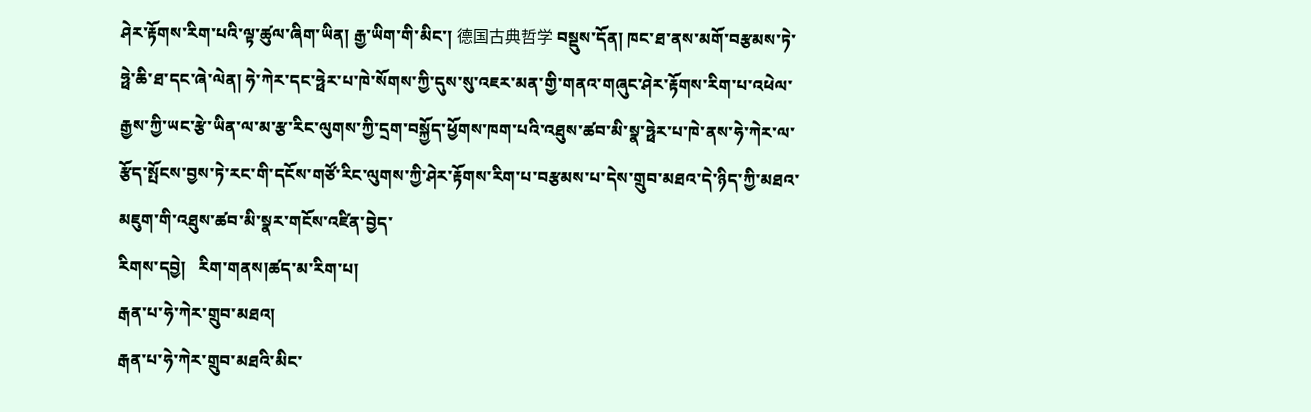ཤེར་རྟོགས་རིག་པའི་ལྟ་ཚུལ་ཞིག་ཡིན། རྒྱ་ཡིག་གི་མིང་། 德国古典哲学 བསྡུས་དོན། ཁང་ཐ་ནས་མགོ་བརྩམས་ཏེ་ཧྥེ་ཆི་ཐ་དང་ཞེ་ལེན། ཧེ་ཀེར་དང་ཧྥེར་པ་ཁེ་སོགས་ཀྱི་དུས་སུ་འཇར་མན་གྱི་གནའ་གཞུང་ཤེར་རྟོགས་རིག་པ་འཕེལ་རྒྱས་ཀྱི་ཡང་རྩེ་ཡིན་ལ་མ་རྩ་རིང་ལུགས་ཀྱི་དྲག་བསྐྱོད་ཕྱོགས་ཁག་པའི་འཐུས་ཚབ་མི་སྣ་ཧྥེར་པ་ཁེ་ནས་ཧེ་ཀེར་ལ་རྩོད་སྤོངས་བྱས་ཏེ་རང་གི་དངོས་གཙོ་རིང་ལུགས་ཀྱི་ཤེར་རྟོགས་རིག་པ་བརྩམས་པ་དེས་གྲུབ་མཐའ་དེ་ཉིད་ཀྱི་མཐའ་མཇུག་གི་འཐུས་ཚབ་མི་སྣར་གངོས་འཛིན་བྱེད་
རིགས་དབྱེ།   རིག་གནས།ཚད་མ་རིག་པ།
རྒན་པ་ཧེ་ཀེར་གྲུབ་མཐའ།
རྒན་པ་ཧེ་ཀེར་གྲུབ་མཐའི་མིང་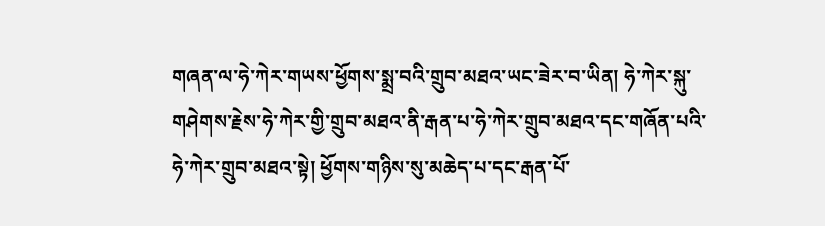གཞན་ལ་ཧེ་ཀེར་གཡས་ཕྱོགས་སྨྲ་བའི་གྲུབ་མཐའ་ཡང་ཟེར་བ་ཡིན། ཧེ་ཀེར་སྐུ་གཤེགས་རྗེས་ཧེ་ཀེར་གྱི་གྲུབ་མཐའ་ནི་རྒན་པ་ཧེ་ཀེར་གྲུབ་མཐའ་དང་གཞོན་པའི་ཧེ་ཀེར་གྲུབ་མཐའ་སྟེ། ཕྱོགས་གཉིས་སུ་མཆེད་པ་དང་རྒན་པོ་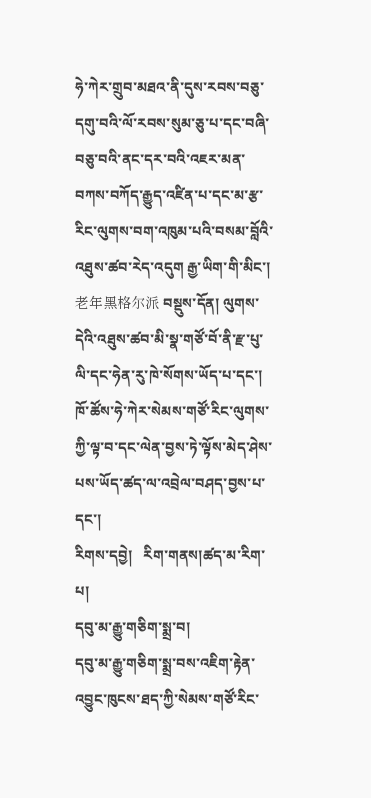ཧེ་ཀེར་གྲུབ་མཐའ་ནི་དུས་རབས་བཅུ་དགུ་བའི་ལོ་རབས་སུམ་ཅུ་པ་དང་བཞི་བཅུ་བའི་ནང་དར་བའི་འཇར་མན་བཀས་བཀོད་རྒྱུད་འཛིན་པ་དང་མ་རྩ་རིང་ལུགས་བག་འཁུམ་པའི་བསམ་བློའི་འཐུས་ཚབ་རེད་འདུག རྒྱ་ཡིག་གི་མིང་། 老年黑格尔派 བསྡུས་དོན། ལུགས་དེའི་འཐུས་ཚབ་མི་སྣ་གཙོ་བོ་ནི་རྫ་པུ་ལི་དང་ཧེན་རུ་ཁེ་སོགས་ཡོད་པ་དང་། ཁོ་ཚོས་ཧེ་ཀེར་སེམས་གཙོ་རིང་ལུགས་ཀྱི་ལྟ་བ་དང་ལེན་བྱས་ཏེ་ལྟོས་མེད་ཤེས་པས་ཡོད་ཚད་ལ་འབྲེལ་བཤད་བྱས་པ་དང་།
རིགས་དབྱེ།   རིག་གནས།ཚད་མ་རིག་པ།
དབུ་མ་རྒྱུ་གཅིག་སྨྲ་བ།
དབུ་མ་རྒྱུ་གཅིག་སྨྲ་བས་འཇིག་རྟེན་འབྱུང་ཁུངས་ཐད་ཀྱི་སེམས་གཙོ་རིང་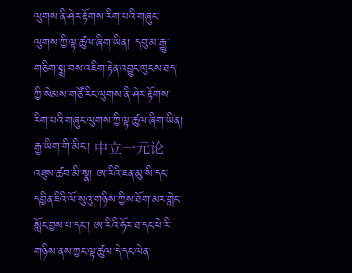ལུགས་ནི་ཤེར་རྟོགས་རིག་པའི་གཞུང་ལུགས་ཀྱི་ལྟ་ཚུལ་ཞིག་ཡིན། དབུ་མ་རྒྱུ་གཅིག་སྨྲ་བས་འཇིག་རྟེན་འབྱུང་ཁུངས་ཐད་ཀྱི་སེམས་གཙོ་རིང་ལུགས་ནི་ཤེར་རྟོགས་རིག་པའི་གཞུང་ལུགས་ཀྱི་ལྟ་ཚུལ་ཞིག་ཡིན། རྒྱ་ཡིག་གི་མིང་། 中立一元论 འཐུས་ཚབ་མི་སྣ། ཨ་རིའི་ཇན་མུ་སི་དང་དབྱིན་ཇིའི་ལོ་སུའུ་གཉིས་ཀྱིས་ཐོག་མར་གླེང་སློང་བྱས་པ་དང་། ཨ་རིའི་ཧོར་ཐ་དང་ཕེ་རི་གཉིས་ནས་ཀྱང་ལྟ་ཚུལ་དེ་དང་ལེན་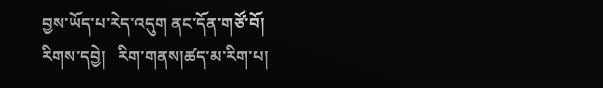བྱས་ཡོད་པ་རེད་འདུག ནང་དོན་གཙོ་བོ།
རིགས་དབྱེ།   རིག་གནས།ཚད་མ་རིག་པ།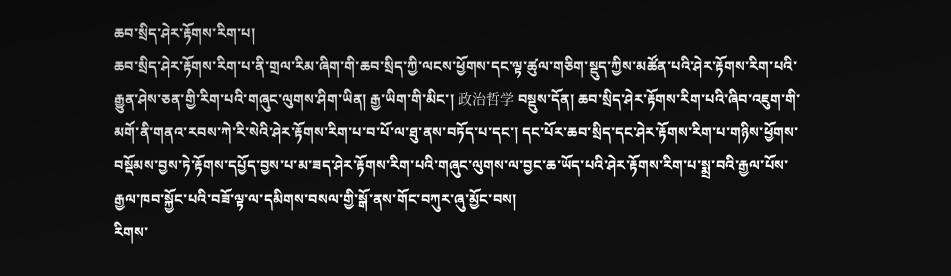ཆབ་སྲིད་ཤེར་རྟོགས་རིག་པ།
ཆབ་སྲིད་ཤེར་རྟོགས་རིག་པ་ནི་གྲལ་རིམ་ཞིག་གི་ཆབ་སྲིད་ཀྱི་ལངས་ཕྱོགས་དང་ལྟ་ཚུལ་གཅིག་སྡུད་ཀྱིས་མཚོན་པའི་ཤེར་རྟོགས་རིག་པའི་རྒྱུན་ཤེས་ཅན་གྱི་རིག་པའི་གཞུང་ལུགས་ཤིག་ཡིན། རྒྱ་ཡིག་གི་མིང་། 政治哲学 བསྡུས་དོན། ཆབ་སྲིད་ཤེར་རྟོགས་རིག་པའི་ཞིབ་འཇུག་གི་མགོ་ནི་གནའ་རབས་ཀེ་རི་སེའི་ཤེར་རྟོགས་རིག་པ་བ་པོ་ལ་ཐུ་ནས་བཏོད་པ་དང་། དང་པོར་ཆབ་སྲིད་དང་ཤེར་རྟོགས་རིག་པ་གཉིས་ཕྱོགས་བསྡོམས་བྱས་ཏེ་རྟོགས་དཔྱོད་བྱས་པ་མ་ཟད་ཤེར་རྟོགས་རིག་པའི་གཞུང་ལུགས་ལ་བྱང་ཆ་ཡོད་པའི་ཤེར་རྟོགས་རིག་པ་སྨྲ་བའི་རྒྱལ་པོས་རྒྱལ་ཁབ་སྐྱོང་པའི་བཟོ་ལྟ་ལ་དམིགས་བསལ་གྱི་སྒོ་ནས་གོང་བཀུར་ཞུ་མྱོང་བས།
རིགས་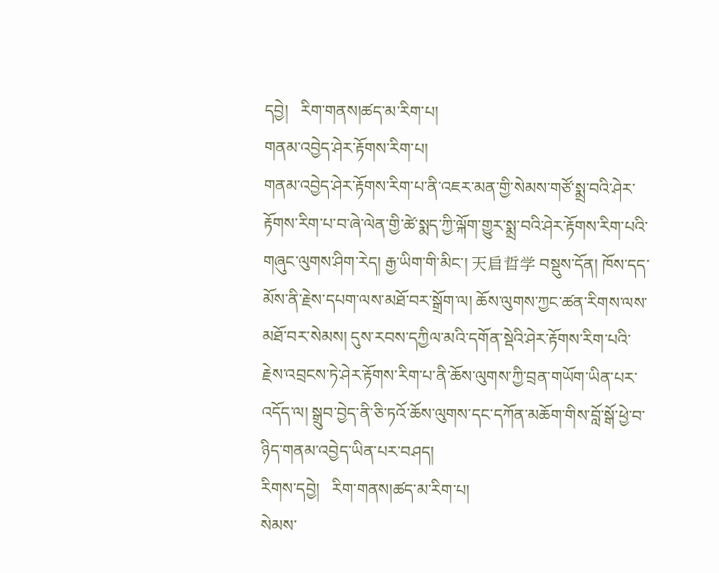དབྱེ།   རིག་གནས།ཚད་མ་རིག་པ།
གནམ་འབྱེད་ཤེར་རྟོགས་རིག་པ།
གནམ་འབྱེད་ཤེར་རྟོགས་རིག་པ་ནི་འཇར་མན་གྱི་སེམས་གཙོ་སྨྲ་བའི་ཤེར་རྟོགས་རིག་པ་བ་ཞེ་ལེན་གྱི་ཚེ་སྨད་ཀྱི་ལྐོག་གྱུར་སྨྲ་བའི་ཤེར་རྟོགས་རིག་པའི་གཞུང་ལུགས་ཤིག་རེད། རྒྱ་ཡིག་གི་མིང་། 天启哲学 བསྡུས་དོན། ཁོས་དད་མོས་ནི་རྗེས་དཔག་ལས་མཐོ་བར་སྒྲོག་ལ། ཆོས་ལུགས་ཀྱང་ཚན་རིགས་ལས་མཐོ་བར་སེམས། དུས་རབས་དཀྱིལ་མའི་དགོན་སྡེའི་ཤེར་རྟོགས་རིག་པའི་རྗེས་འབྲངས་ཏེ་ཤེར་རྟོགས་རིག་པ་ནི་ཆོས་ལུགས་ཀྱི་བྲན་གཡོག་ཡིན་པར་འདོད་ལ། སྒྲུབ་བྱེད་ནི་ཅི་ཏའོ་ཆོས་ལུགས་དང་དཀོན་མཆོག་གིས་བློ་སྒོ་ཕྱེ་བ་ཉིད་གནམ་འབྱེད་ཡིན་པར་བཤད།
རིགས་དབྱེ།   རིག་གནས།ཚད་མ་རིག་པ།
སེམས་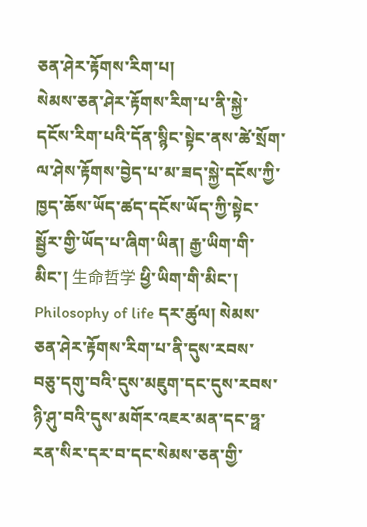ཅན་ཤེར་རྟོགས་རིག་པ།
སེམས་ཅན་ཤེར་རྟོགས་རིག་པ་ནི་སྐྱེ་དངོས་རིག་པའི་དོན་སྙིང་སྟེང་ནས་ཚེ་སྲོག་ལ་ཤེས་རྟོགས་བྱེད་པ་མ་ཟད་སྐྱེ་དངོས་ཀྱི་ཁྱད་ཆོས་ཡོད་ཚད་དངོས་ཡོད་ཀྱི་སྟེང་སྦྱོར་གྱི་ཡོད་པ་ཞིག་ཡིན། རྒྱ་ཡིག་གི་མིང་། 生命哲学 ཕྱི་ཡིག་གི་མིང་། Philosophy of life དར་ཚུལ། སེམས་ཅན་ཤེར་རྟོགས་རིག་པ་ནི་དུས་རབས་བཅུ་དགུ་བའི་དུས་མཇུག་དང་དུས་རབས་ཉི་ཤུ་བའི་དུས་མགོར་འཇར་མན་དང་ཧྥ་རན་སིར་དར་བ་དང་སེམས་ཅན་གྱི་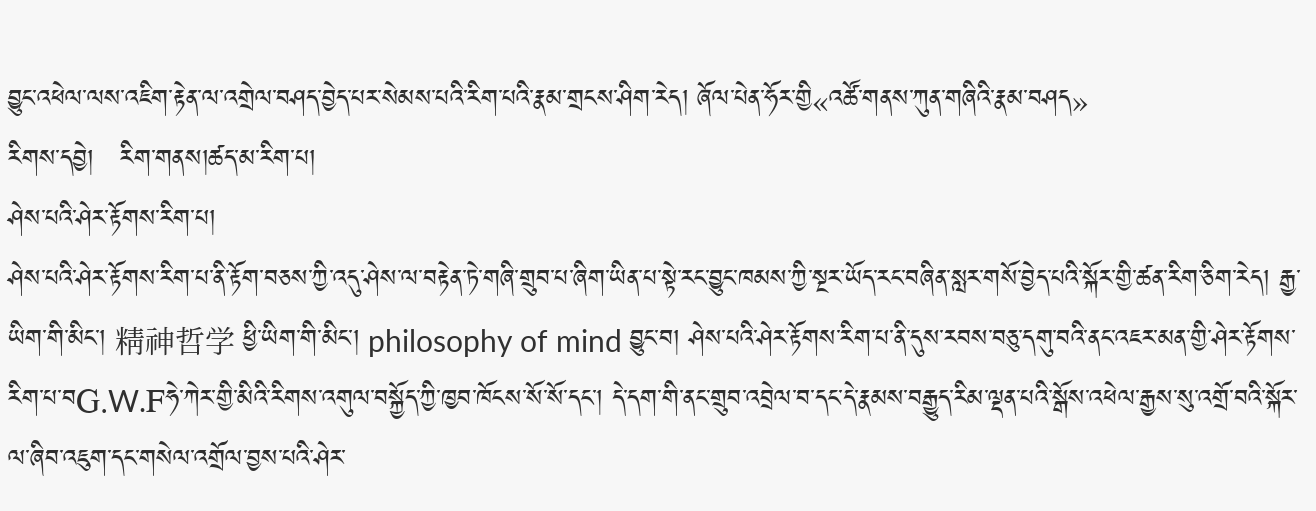བྱུང་འཕེལ་ལས་འཇིག་རྟེན་ལ་འགྲེལ་བཤད་བྱེད་པར་སེམས་པའི་རིག་པའི་རྣམ་གྲངས་ཤིག་རེད། ཞོལ་པེན་ཧོར་གྱི«འཚོ་གནས་ཀུན་གཞིའི་རྣམ་བཤད»
རིགས་དབྱེ།   རིག་གནས།ཚད་མ་རིག་པ།
ཤེས་པའི་ཤེར་རྟོགས་རིག་པ།
ཤེས་པའི་ཤེར་རྟོགས་རིག་པ་ནི་རྟོག་བཅས་ཀྱི་འདུ་ཤེས་ལ་བརྟེན་ཏེ་གཞི་གྲུབ་པ་ཞིག་ཡིན་པ་སྟེ་རང་བྱུང་ཁམས་ཀྱི་སྔར་ཡོད་རང་བཞིན་སླར་གསོ་བྱེད་པའི་སྐོར་གྱི་ཚན་རིག་ཅིག་རེད། རྒྱ་ཡིག་གི་མིང་། 精神哲学 ཕྱི་ཡིག་གི་མིང་། philosophy of mind བྱུང་བ། ཤེས་པའི་ཤེར་རྟོགས་རིག་པ་ནི་དུས་རབས་བཅུ་དགུ་བའི་ནང་འཇར་མན་གྱི་ཤེར་རྟོགས་རིག་པ་བG.W.Fཧེ་ཀེར་གྱི་མིའི་རིགས་འགུལ་བསྐྱོད་ཀྱི་ཁྱབ་ཁོངས་སོ་སོ་དང་། དེ་དག་གི་ནང་གྲུབ་འབྲེལ་བ་དང་དེ་རྣམས་བརྒྱུད་རིམ་ལྡན་པའི་སྒོས་འཕེལ་རྒྱས་སུ་འགྲོ་བའི་སྐོར་ལ་ཞིབ་འཇུག་དང་གསེལ་འགྲོལ་བྱས་པའི་ཤེར་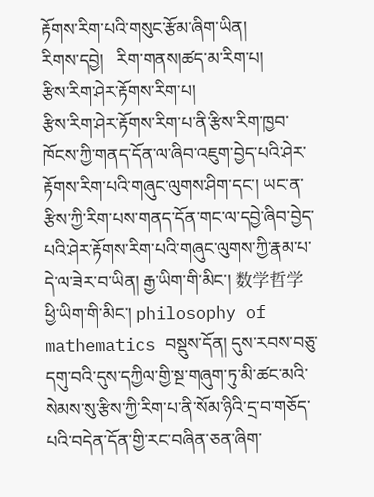རྟོགས་རིག་པའི་གསུང་རྩོམ་ཞིག་ཡིན།
རིགས་དབྱེ།   རིག་གནས།ཚད་མ་རིག་པ།
རྩིས་རིག་ཤེར་རྟོགས་རིག་པ།
རྩིས་རིག་ཤེར་རྟོགས་རིག་པ་ནི་རྩིས་རིག་ཁྱབ་ཁོངས་ཀྱི་གནད་དོན་ལ་ཞིབ་འཇུག་བྱེད་པའི་ཤེར་རྟོགས་རིག་པའི་གཞུང་ལུགས་ཤིག་དང་། ཡང་ན་རྩིས་ཀྱི་རིག་པས་གནད་དོན་གང་ལ་དབྱེ་ཞིབ་བྱེད་པའི་ཤེར་རྟོགས་རིག་པའི་གཞུང་ལུགས་ཀྱི་རྣམ་པ་དེ་ལ་ཟེར་བ་ཡིན། རྒྱ་ཡིག་གི་མིང་། 数学哲学 ཕྱི་ཡིག་གི་མིང་། philosophy of mathematics བསྡུས་དོན། དུས་རབས་བཅུ་དགུ་བའི་དུས་དཀྱིལ་གྱི་སྔ་གཞུག་ཏུ་མི་ཚང་མའི་སེམས་སུ་རྩིས་ཀྱི་རིག་པ་ནི་སོམ་ཉིའི་དྲ་བ་གཅོད་པའི་བདེན་དོན་གྱི་རང་བཞིན་ཅན་ཞིག་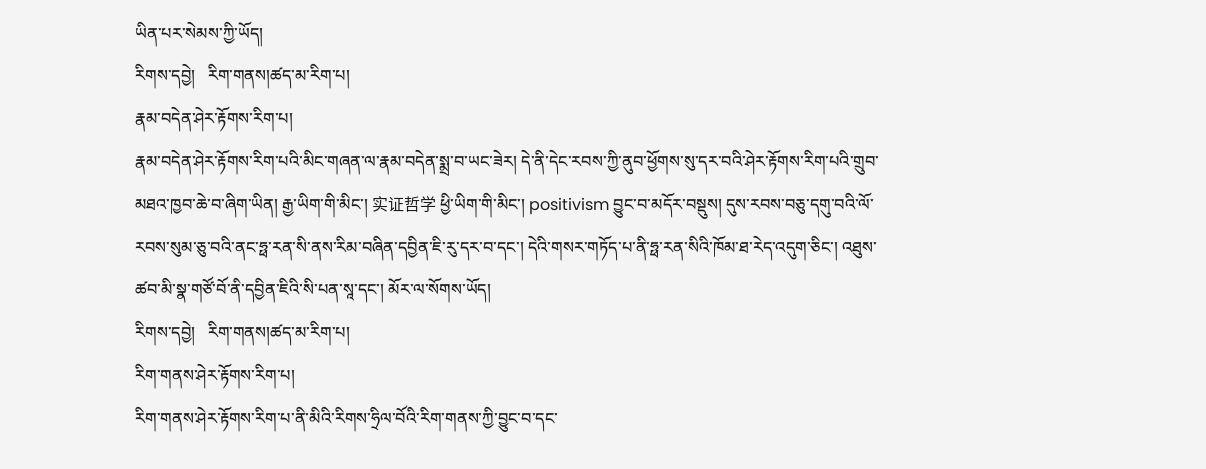ཡིན་པར་སེམས་ཀྱི་ཡོད།
རིགས་དབྱེ།   རིག་གནས།ཚད་མ་རིག་པ།
རྣམ་བདེན་ཤེར་རྟོགས་རིག་པ།
རྣམ་བདེན་ཤེར་རྟོགས་རིག་པའི་མིང་གཞན་ལ་རྣམ་བདེན་སྨྲ་བ་ཡང་ཟེར། དེ་ནི་དེང་རབས་ཀྱི་ནུབ་ཕྱོགས་སུ་དར་བའི་ཤེར་རྟོགས་རིག་པའི་གྲུབ་མཐའ་ཁྱབ་ཆེ་བ་ཞིག་ཡིན། རྒྱ་ཡིག་གི་མིང་། 实证哲学 ཕྱི་ཡིག་གི་མིང་། positivism བྱུང་བ་མདོར་བསྡུས། དུས་རབས་བཅུ་དགུ་བའི་ལོ་རབས་སུམ་ཅུ་བའི་ནང་ཧྥ་རན་སི་ནས་རིམ་བཞིན་དབྱིན་ཇི་རུ་དར་བ་དང་། དེའི་གསར་གཏོད་པ་ནི་ཧྥ་རན་སིའི་ཁོམ་ཐ་རེད་འདུག་ཅིང་། འཐུས་ཚབ་མི་སྣ་གཙོ་བོ་ནི་དབྱིན་ཇིའི་སི་པན་སཱ་དང་། མོར་ལ་སོགས་ཡོད།
རིགས་དབྱེ།   རིག་གནས།ཚད་མ་རིག་པ།
རིག་གནས་ཤེར་རྟོགས་རིག་པ།
རིག་གནས་ཤེར་རྟོགས་རིག་པ་ནི་མིའི་རིགས་ཧྲིལ་བོའི་རིག་གནས་ཀྱི་བྱུང་བ་དང་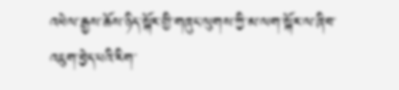འཕེལ་རྒྱས་ཆོས་ཉིད་སྐོར་གྱི་གཞུང་ལུགས་ཀྱི་མ་ལག་སྐོར་ལ་ཞིབ་འཇུག་བྱེད་པའི་རིག་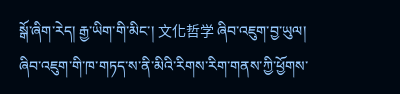སྒོ་ཞིག་རེད། རྒྱ་ཡིག་གི་མིང་། 文化哲学 ཞིབ་འཇུག་བྱ་ཡུལ། ཞིབ་འཇུག་གི་ཁ་གཏད་ས་ནི་མིའི་རིགས་རིག་གནས་ཀྱི་ཕྱོགས་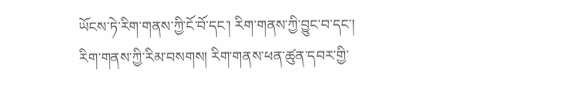ཡོངས་ཏེ་རིག་གནས་ཀྱི་ངོ་བོ་དང་། རིག་གནས་ཀྱི་བྱུང་བ་དང་། རིག་གནས་ཀྱི་རིམ་བསགས། རིག་གནས་ཕན་ཚུན་དབར་གྱི་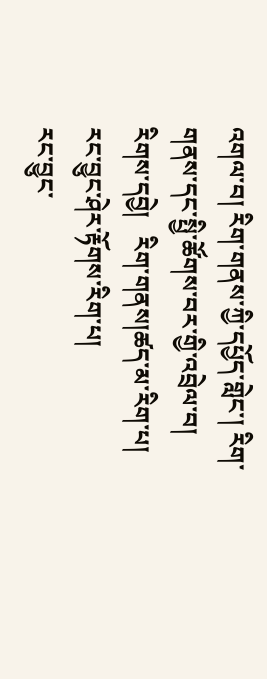འགལ་བ། རིག་གནས་ཀྱི་དཔྱོད་གླེང་། རིག་གནས་དང་སྤྱི་ཚོགས་བར་གྱི་འབྲེལ་བ།
རིགས་དབྱེ།   རིག་གནས།ཚད་མ་རིག་པ།
རང་བྱུང་ཤེར་རྟོགས་རིག་པ།
རང་བྱུང་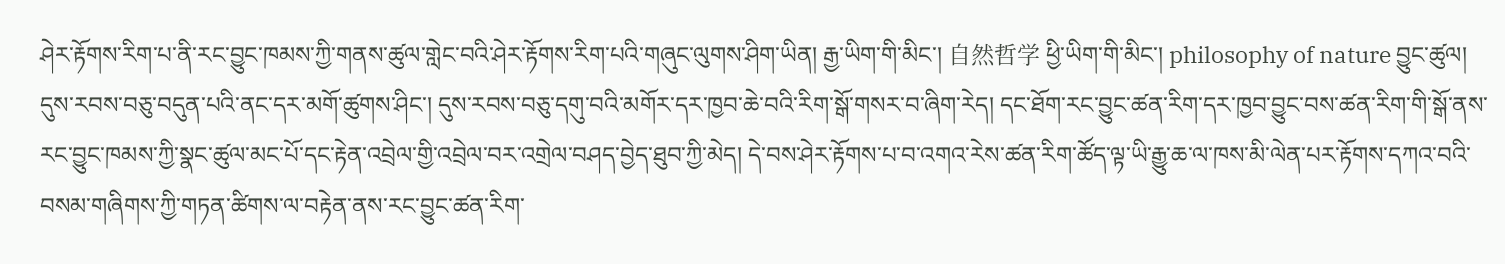ཤེར་རྟོགས་རིག་པ་ནི་རང་བྱུང་ཁམས་ཀྱི་གནས་ཚུལ་གླེང་བའི་ཤེར་རྟོགས་རིག་པའི་གཞུང་ལུགས་ཤིག་ཡིན། རྒྱ་ཡིག་གི་མིང་། 自然哲学 ཕྱི་ཡིག་གི་མིང་། philosophy of nature བྱུང་ཚུལ། དུས་རབས་བཅུ་བདུན་པའི་ནང་དར་མགོ་ཚུགས་ཤིང་། དུས་རབས་བཅུ་དགུ་བའི་མགོར་དར་ཁྱབ་ཆེ་བའི་རིག་སྒོ་གསར་བ་ཞིག་རེད། དང་ཐོག་རང་བྱུང་ཚན་རིག་དར་ཁྱབ་བྱུང་བས་ཚན་རིག་གི་སྒོ་ནས་རང་བྱུང་ཁམས་ཀྱི་སྣང་ཚུལ་མང་པོ་དང་རྟེན་འབྲེལ་གྱི་འབྲེལ་བར་འགྲེལ་བཤད་བྱེད་ཐུབ་ཀྱི་མེད། དེ་བས་ཤེར་རྟོགས་པ་བ་འགའ་རེས་ཚན་རིག་ཚོད་ལྟ་ཡི་རྒྱུ་ཆ་ལ་ཁས་མི་ལེན་པར་རྟོགས་དཀའ་བའི་བསམ་གཞིགས་ཀྱི་གཏན་ཚིགས་ལ་བརྟེན་ནས་རང་བྱུང་ཚན་རིག་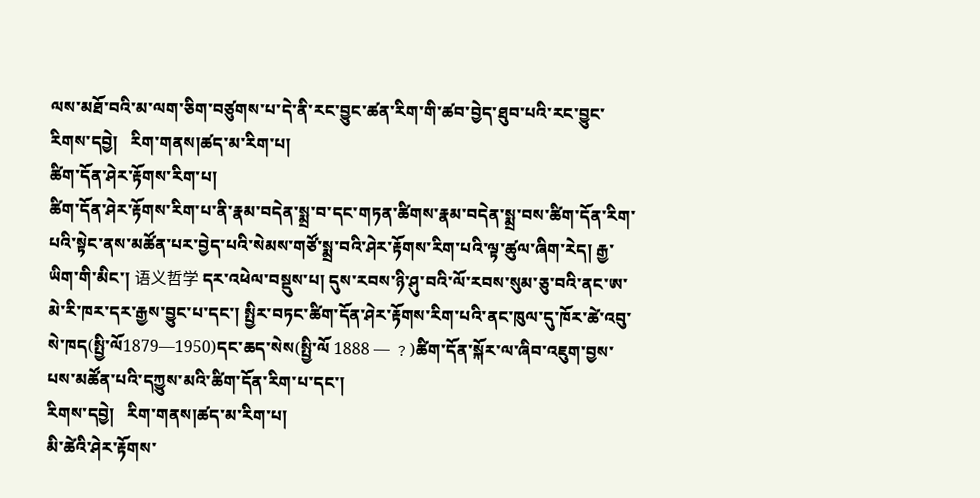ལས་མཐོ་བའི་མ་ལག་ཅིག་བཙུགས་པ་དེ་ནི་རང་བྱུང་ཚན་རིག་གི་ཚབ་བྱེད་ཐུབ་པའི་རང་བྱུང་
རིགས་དབྱེ།   རིག་གནས།ཚད་མ་རིག་པ།
ཚིག་དོན་ཤེར་རྟོགས་རིག་པ།
ཚིག་དོན་ཤེར་རྟོགས་རིག་པ་ནི་རྣམ་བདེན་སྨྲ་བ་དང་གཏན་ཚིགས་རྣམ་བདེན་སྨྲ་བས་ཚིག་དོན་རིག་པའི་སྟེང་ནས་མཚོན་པར་བྱེད་པའི་སེམས་གཙོ་སྨྲ་བའི་ཤེར་རྟོགས་རིག་པའི་ལྟ་ཚུལ་ཞིག་རེད། རྒྱ་ཡིག་གི་མིང་། 语义哲学 དར་འཕེལ་བསྡུས་པ། དུས་རབས་ཉི་ཤུ་བའི་ལོ་རབས་སུམ་ཅུ་བའི་ནང་ཨ་མེ་རི་ཁར་དར་རྒྱས་བྱུང་པ་དང་། སྤྱིར་བཏང་ཚིག་དོན་ཤེར་རྟོགས་རིག་པའི་ནང་ཁུལ་དུ་ཁོར་ཚེ་འབུ་སེ་ཁད(སྤྱི་ལོ1879—1950)དང་ཆད་སེས(སྤྱི་ལོ 1888 — ﹖)ཚིག་དོན་སྐོར་ལ་ཞིབ་འཇུག་བྱས་པས་མཚོན་པའི་དཀྱུས་མའི་ཚིག་དོན་རིག་པ་དང་།
རིགས་དབྱེ།   རིག་གནས།ཚད་མ་རིག་པ།
མི་ཚེའི་ཤེར་རྟོགས་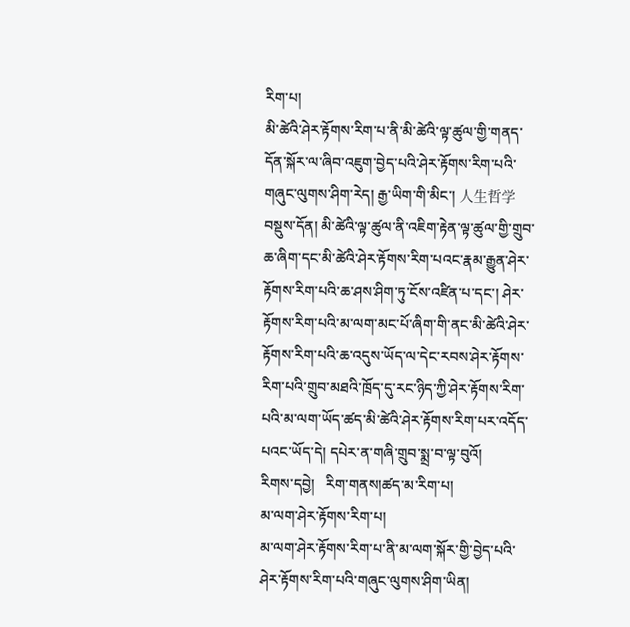རིག་པ།
མི་ཚེའི་ཤེར་རྟོགས་རིག་པ་ནི་མི་ཚེའི་ལྟ་ཚུལ་གྱི་གནད་དོན་སྐོར་ལ་ཞིབ་འཇུག་བྱེད་པའི་ཤེར་རྟོགས་རིག་པའི་གཞུང་ལུགས་ཤིག་རེད། རྒྱ་ཡིག་གི་མིང་། 人生哲学 བསྡུས་དོན། མི་ཚེའི་ལྟ་ཚུལ་ནི་འཇིག་རྟེན་ལྟ་ཚུལ་གྱི་གྲུབ་ཆ་ཞིག་དང་མི་ཚེའི་ཤེར་རྟོགས་རིག་པའང་རྣམ་རྒྱུན་ཤེར་རྟོགས་རིག་པའི་ཆ་ཤས་ཤིག་ཏུ་ངོས་འཛིན་པ་དང་། ཤེར་རྟོགས་རིག་པའི་མ་ལག་མང་པོ་ཞིག་གི་ནང་མི་ཚེའི་ཤེར་རྟོགས་རིག་པའི་ཆ་འདུས་ཡོད་ལ་དེང་རབས་ཤེར་རྟོགས་རིག་པའི་གྲུབ་མཐའི་ཁྲོད་དུ་རང་ཉིད་ཀྱི་ཤེར་རྟོགས་རིག་པའི་མ་ལག་ཡོད་ཚད་མི་ཚེའི་ཤེར་རྟོགས་རིག་པར་འདོད་པའང་ཡོད་དེ། དཔེར་ན་གཞི་གྲུབ་སྨྲ་བ་ལྟ་བུའོ།
རིགས་དབྱེ།   རིག་གནས།ཚད་མ་རིག་པ།
མ་ལག་ཤེར་རྟོགས་རིག་པ།
མ་ལག་ཤེར་རྟོགས་རིག་པ་ནི་མ་ལག་སྐོར་གྱི་བྱེད་པའི་ཤེར་རྟོགས་རིག་པའི་གཞུང་ལུགས་ཤིག་ཡིན།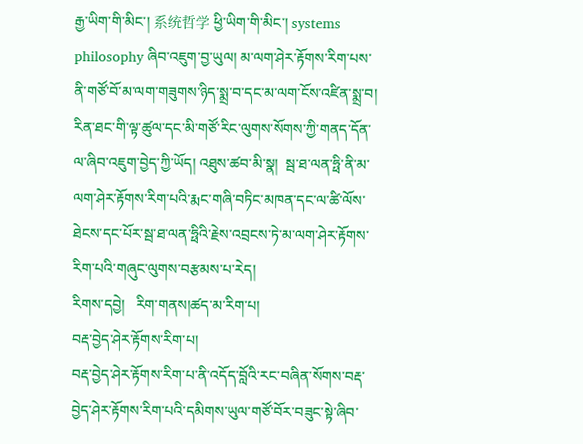རྒྱ་ཡིག་གི་མིང་། 系统哲学 ཕྱི་ཡིག་གི་མིང་། systems philosophy ཞིབ་འཇུག་བྱ་ཡུལ། མ་ལག་ཤེར་རྟོགས་རིག་པས་ནི་གཙོ་བོ་མ་ལག་གཟུགས་ཉིད་སྨྲ་བ་དང་མ་ལག་ངོས་འཛིན་སྨྲ་བ། རིན་ཐང་གི་ལྟ་ཚུལ་དང་མི་གཙོ་རིང་ལུགས་སོགས་ཀྱི་གནད་དོན་ལ་ཞིབ་འཇུག་བྱེད་ཀྱི་ཡོད། འཐུས་ཚབ་མི་སྣ།  སྦ་ཐ་ལན་ཧྥི་ནི་མ་ལག་ཤེར་རྟོགས་རིག་པའི་རྨང་གཞི་བཏིང་མཁན་དང་ལ་ཚི་ལོས་ཐེངས་དང་པོར་སྦ་ཐ་ལན་ཧྥིའི་རྗེས་འབྲངས་ཏེ་མ་ལག་ཤེར་རྟོགས་རིག་པའི་གཞུང་ལུགས་བརྩམས་པ་རེད།
རིགས་དབྱེ།   རིག་གནས།ཚད་མ་རིག་པ།
བརྡ་བྱེད་ཤེར་རྟོགས་རིག་པ།
བརྡ་བྱེད་ཤེར་རྟོགས་རིག་པ་ནི་འདོད་བློའི་རང་བཞིན་སོགས་བརྡ་བྱེད་ཤེར་རྟོགས་རིག་པའི་དམིགས་ཡུལ་གཙོ་བོར་བཟུང་སྟེ་ཞིབ་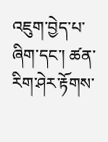འཇུག་བྱེད་པ་ཞིག་དང་། ཚན་རིག་ཤེར་རྟོགས་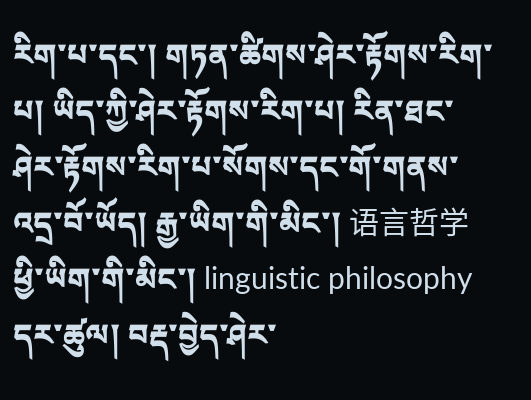རིག་པ་དང་། གཏན་ཚིགས་ཤེར་རྟོགས་རིག་པ། ཡིད་ཀྱི་ཤེར་རྟོགས་རིག་པ། རིན་ཐང་ཤེར་རྟོགས་རིག་པ་སོགས་དང་གོ་གནས་འདྲ་བོ་ཡོད། རྒྱ་ཡིག་གི་མིང་། 语言哲学 ཕྱི་ཡིག་གི་མིང་། linguistic philosophy དར་ཚུལ། བརྡ་བྱེད་ཤེར་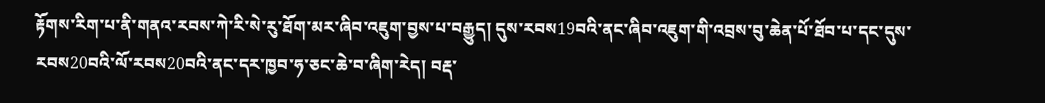རྟོགས་རིག་པ་ནི་གནའ་རབས་ཀེ་རི་སེ་རུ་ཐོག་མར་ཞིབ་འཇུག་བྱས་པ་བརྒྱུད། དུས་རབས19བའི་ནང་ཞིབ་འཇུག་གི་འབྲས་བུ་ཆེན་པོ་ཐོབ་པ་དང་དུས་རབས20བའི་ལོ་རབས20བའི་ནང་དར་ཁྱབ་ཧ་ཅང་ཆེ་བ་ཞིག་རེད། བརྡ་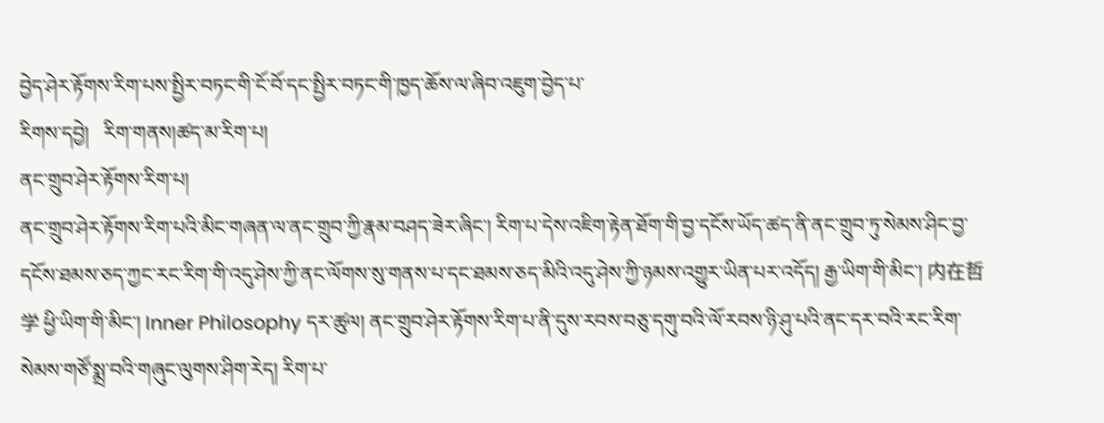བྱེད་ཤེར་རྟོགས་རིག་པས་སྤྱིར་བཏང་གི་ངོ་བོ་དང་སྤྱིར་བཏང་གི་ཁྱད་ཆོས་ལ་ཞིབ་འཇུག་བྱེད་པ་
རིགས་དབྱེ།   རིག་གནས།ཚད་མ་རིག་པ།
ནང་གྲུབ་ཤེར་རྟོགས་རིག་པ།
ནང་གྲུབ་ཤེར་རྟོགས་རིག་པའི་མིང་གཞན་ལ་ནང་གྲུབ་ཀྱི་རྣམ་བཤད་ཟེར་ཞིང་། རིག་པ་དེས་འཇིག་རྟེན་ཐོག་གི་བྱ་དངོས་ཡོད་ཚད་ནི་ནང་གྲུབ་ཏུ་སེམས་ཤིང་བྱ་དངོས་ཐམས་ཅད་ཀྱང་རང་རིག་གི་འདུ་ཤེས་ཀྱི་ནང་ལོགས་སུ་གནས་པ་དང་ཐམས་ཅད་མིའི་འདུ་ཤེས་ཀྱི་ཉམས་འགྱུར་ཡིན་པར་འདོད། རྒྱ་ཡིག་གི་མིང་། 内在哲学 ཕྱི་ཡིག་གི་མིང་། Inner Philosophy དར་ཚུལ། ནང་གྲུབ་ཤེར་རྟོགས་རིག་པ་ནི་དུས་རབས་བཅུ་དགུ་བའི་ལོ་རབས་ཉི་ཤུ་པའི་ནང་དར་བའི་རང་རིག་སེམས་གཙོ་སྨྲ་བའི་གཞུང་ལུགས་ཤིག་རེད། རིག་པ་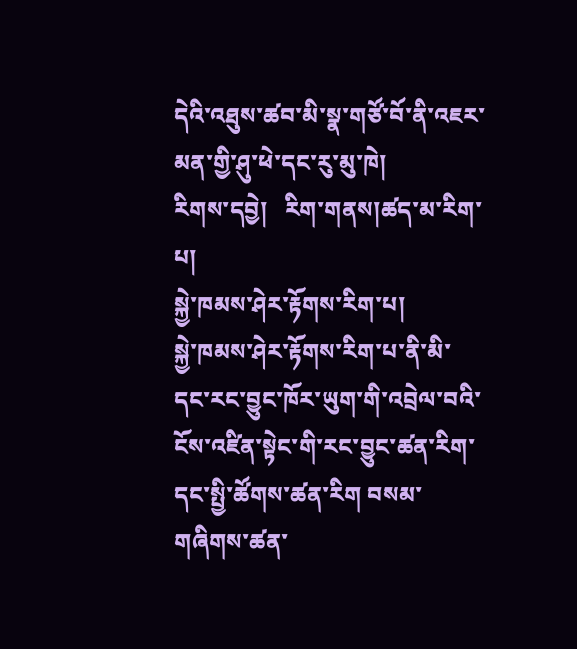དེའི་འཐུས་ཚབ་མི་སྣ་གཙོ་བོ་ནི་འཇར་མན་གྱི་ཤུ་ཕེ་དང་རུ་མུ་ཁེ།
རིགས་དབྱེ།   རིག་གནས།ཚད་མ་རིག་པ།
སྐྱེ་ཁམས་ཤེར་རྟོགས་རིག་པ།
སྐྱེ་ཁམས་ཤེར་རྟོགས་རིག་པ་ནི་མི་དང་རང་བྱུང་ཁོར་ཡུག་གི་འབྲེལ་བའི་ངོས་འཛིན་སྟེང་གི་རང་བྱུང་ཚན་རིག་དང་སྤྱི་ཚོགས་ཚན་རིག བསམ་གཞིགས་ཚན་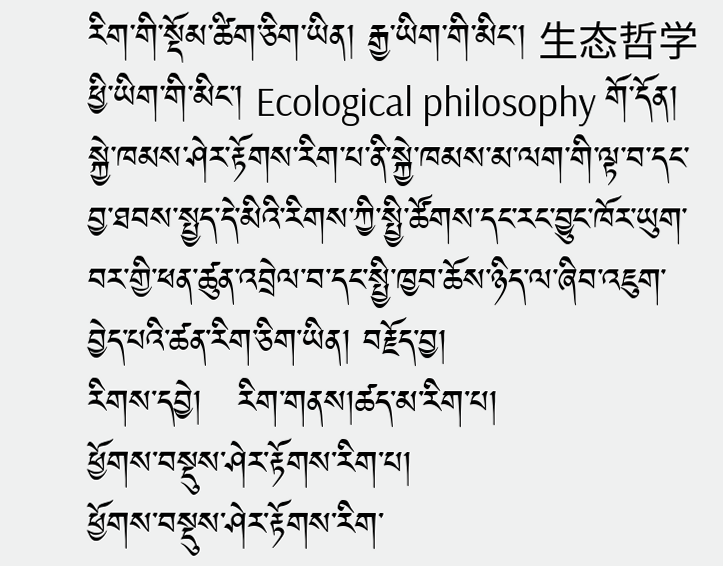རིག་གི་སྡོམ་ཚིག་ཅིག་ཡིན། རྒྱ་ཡིག་གི་མིང་། 生态哲学 ཕྱི་ཡིག་གི་མིང་། Ecological philosophy གོ་དོན། སྐྱེ་ཁམས་ཤེར་རྟོགས་རིག་པ་ནི་སྐྱེ་ཁམས་མ་ལག་གི་ལྟ་བ་དང་བྱ་ཐབས་སྤྱད་དེ་མིའི་རིགས་ཀྱི་སྤྱི་ཚོགས་དང་རང་བྱུང་ཁོར་ཡུག་བར་གྱི་ཕན་ཚུན་འབྲེལ་བ་དང་སྤྱི་ཁྱབ་ཆོས་ཉིད་ལ་ཞིབ་འཇུག་བྱེད་པའི་ཚན་རིག་ཅིག་ཡིན། བརྗོད་བྱ།
རིགས་དབྱེ།   རིག་གནས།ཚད་མ་རིག་པ།
ཕྱོགས་བསྡུས་ཤེར་རྟོགས་རིག་པ།
ཕྱོགས་བསྡུས་ཤེར་རྟོགས་རིག་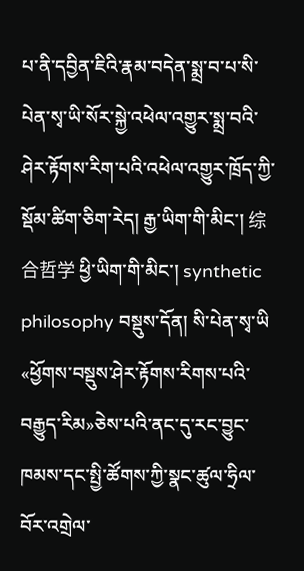པ་ནི་དབྱིན་ཇིའི་རྣམ་བདེན་སྨྲ་བ་པ་སི་པེན་སྭ་ཡི་སོར་སྐྱེ་འཕེལ་འགྱུར་སྨྲ་བའི་ཤེར་རྟོགས་རིག་པའི་འཕེལ་འགྱུར་ཁྲོད་ཀྱི་སྡོམ་ཚིག་ཅིག་རེད། རྒྱ་ཡིག་གི་མིང་། 综合哲学 ཕྱི་ཡིག་གི་མིང་། synthetic philosophy བསྡུས་དོན། སི་པེན་སྭ་ཡི «ཕྱོགས་བསྡུས་ཤེར་རྟོགས་རིགས་པའི་བརྒྱུད་རིམ»ཅེས་པའི་ནང་དུ་རང་བྱུང་ཁམས་དང་སྤྱི་ཚོགས་ཀྱི་སྣང་ཚུལ་ཧྲིལ་བོར་འགྲེལ་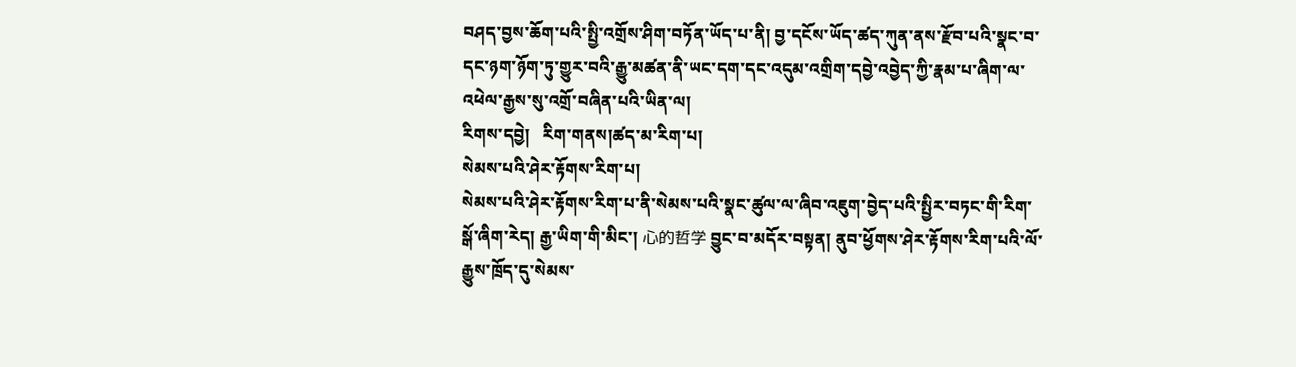བཤད་བྱས་ཆོག་པའི་སྤྱི་འགྲོས་ཤིག་བཏོན་ཡོད་པ་ནི། བྱ་དངོས་ཡོད་ཚད་ཀུན་ནས་རྫོབ་པའི་སྣང་བ་དང་ཉག་ཉོག་ཏུ་གྱུར་བའི་རྒྱུ་མཚན་ནི་ཡང་དག་དང་འདུམ་འགྲིག་དབྱེ་འབྱེད་ཀྱི་རྣམ་པ་ཞིག་ལ་འཕེལ་རྒྱས་སུ་འགྲོ་བཞིན་པའི་ཡིན་ལ།
རིགས་དབྱེ།   རིག་གནས།ཚད་མ་རིག་པ།
སེམས་པའི་ཤེར་རྟོགས་རིག་པ།
སེམས་པའི་ཤེར་རྟོགས་རིག་པ་ནི་སེམས་པའི་སྣང་ཚུལ་ལ་ཞིབ་འཇུག་བྱེད་པའི་སྤྱིར་བཏང་གི་རིག་སྒོ་ཞིག་རེད། རྒྱ་ཡིག་གི་མིང་། 心的哲学 བྱུང་བ་མདོར་བསྟན། ནུབ་ཕྱོགས་ཤེར་རྟོགས་རིག་པའི་ལོ་རྒྱུས་ཁྲོད་དུ་སེམས་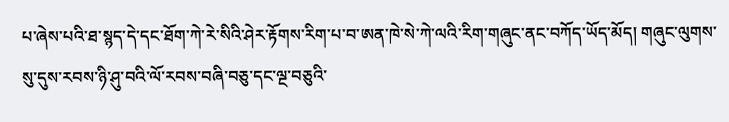པ་ཞེས་པའི་ཐ་སྙད་དེ་དང་ཐོག་ཀེ་རེ་སིའི་ཤེར་རྟོགས་རིག་པ་བ་ཨན་ཁེ་སེ་ཀེ་ལའི་རིག་གཞུང་ནང་བཀོད་ཡོད་མོད། གཞུང་ལུགས་སུ་དུས་རབས་ཉི་ཤུ་བའི་ལོ་རབས་བཞི་བཅུ་དང་ལྔ་བཅུའི་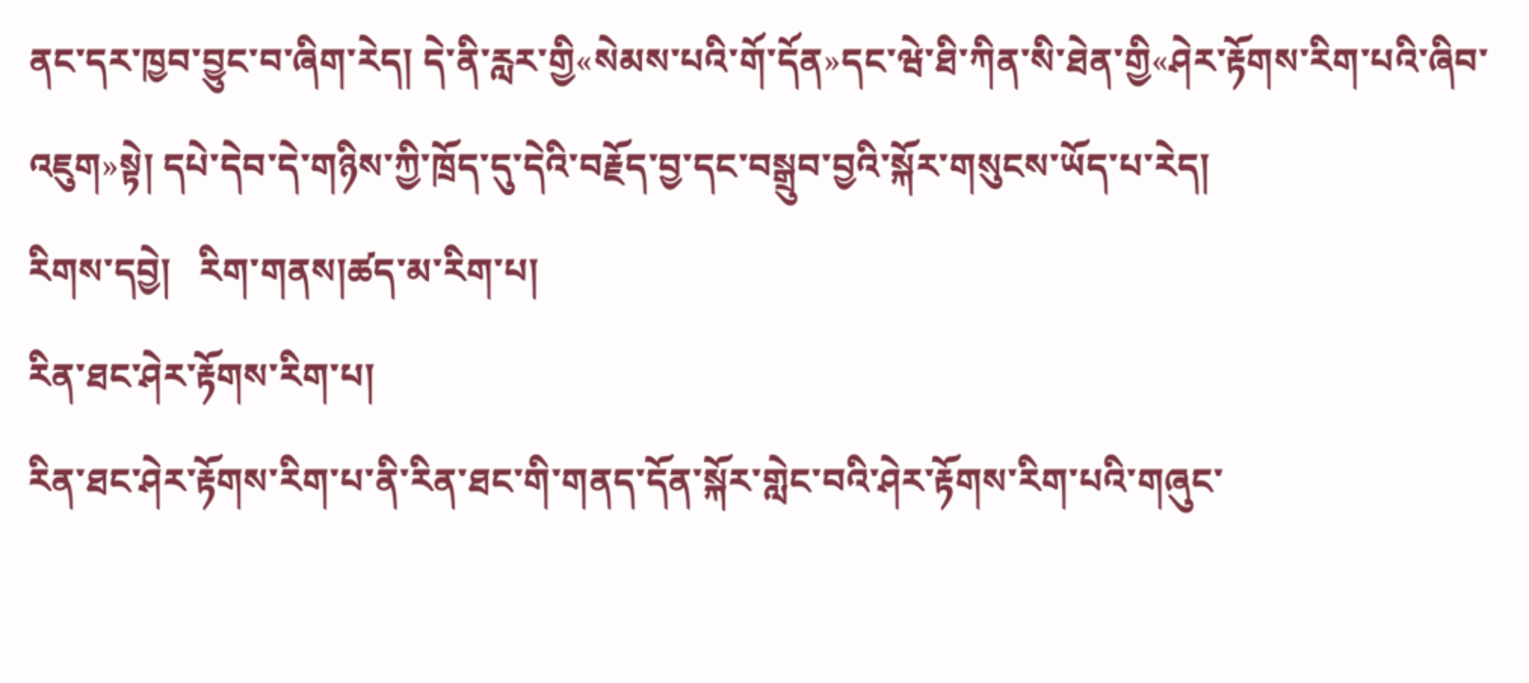ནང་དར་ཁྱབ་བྱུང་བ་ཞིག་རེད། དེ་ནི་རླར་གྱི«སེམས་པའི་གོ་དོན»དང་ཝེ་ཐི་ཀིན་སི་ཐེན་གྱི«ཤེར་རྟོགས་རིག་པའི་ཞིབ་འཇུག»སྟེ། དཔེ་དེབ་དེ་གཉིས་ཀྱི་ཁྲོད་དུ་དེའི་བརྗོད་བྱ་དང་བསྒྲུབ་བྱའི་སྐོར་གསུངས་ཡོད་པ་རེད།
རིགས་དབྱེ།   རིག་གནས།ཚད་མ་རིག་པ།
རིན་ཐང་ཤེར་རྟོགས་རིག་པ།
རིན་ཐང་ཤེར་རྟོགས་རིག་པ་ནི་རིན་ཐང་གི་གནད་དོན་སྐོར་གླེང་བའི་ཤེར་རྟོགས་རིག་པའི་གཞུང་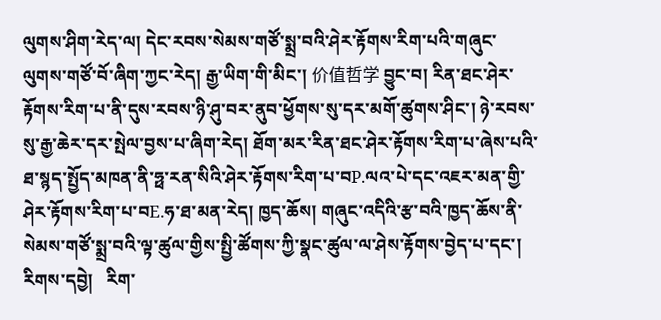ལུགས་ཤིག་རེད་ལ། དེང་རབས་སེམས་གཙོ་སྨྲ་བའི་ཤེར་རྟོགས་རིག་པའི་གཞུང་ལུགས་གཙོ་བོ་ཞིག་ཀྱང་རེད། རྒྱ་ཡིག་གི་མིང་། 价值哲学 བྱུང་བ། རིན་ཐང་ཤེར་རྟོགས་རིག་པ་ནི་དུས་རབས་ཉི་ཤུ་བར་ནུབ་ཕྱོགས་སུ་དར་མགོ་ཚུགས་ཤིང་། ཉེ་རབས་སུ་རྒྱ་ཆེར་དར་སྤེལ་བྱས་པ་ཞིག་རེད། ཐོག་མར་རིན་ཐང་ཤེར་རྟོགས་རིག་པ་ཞེས་པའི་ཐ་སྙད་སྤྱོད་མཁན་ནི་ཧྥ་རན་སིའི་ཤེར་རྟོགས་རིག་པ་བP.ལའ་པེ་དང་འཇར་མན་གྱི་ཤེར་རྟོགས་རིག་པ་བE.ཧ་ཐ་མན་རེད། ཁྱད་ཆོས། གཞུང་འདིའི་རྩ་བའི་ཁྱད་ཆོས་ནི་སེམས་གཙོ་སྨྲ་བའི་ལྟ་ཚུལ་གྱིས་སྤྱི་ཚོགས་ཀྱི་སྣང་ཚུལ་ལ་ཤེས་རྟོགས་བྱེད་པ་དང་།
རིགས་དབྱེ།   རིག་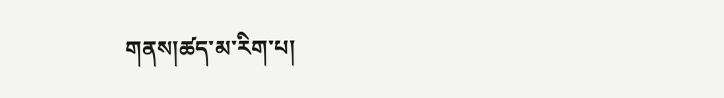གནས།ཚད་མ་རིག་པ།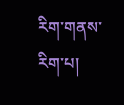རིག་གནས་རིག་པ།